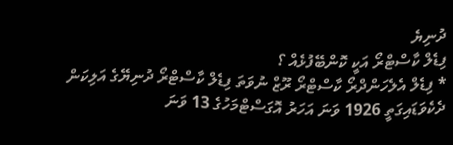ދުނިޔެ
ފިޑެލް ކާސްޓްރޯ އަކީ ކޮންބޭފުޅެއް ؟
* ފިޑެލް އެލެހަންދްރޯ ކާސްޓްރޯ ރޫޒް ނުވަތަ ފިޑެލް ކާސްޓްރޯ ދުނިޔޭގެ އަލިކަން ދެކެވަޑައިގަތީ 1926 ވަނަ އަހަރު އޮގަސްޓްމަހުގެ 13 ވަނަ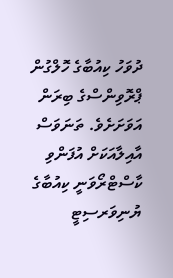ދުވަހު ކިއުބާގެ ހޮލްގުން ޕްރޮވިންސްގެ ބިރަން އަވަށަށެވެ. ތަނަވަސް އާއިލާއަކަށް އުފަންވި ކާސްޓްރޯވަނީ ކިއުބާގެ ޔުނިވަރސިޓީ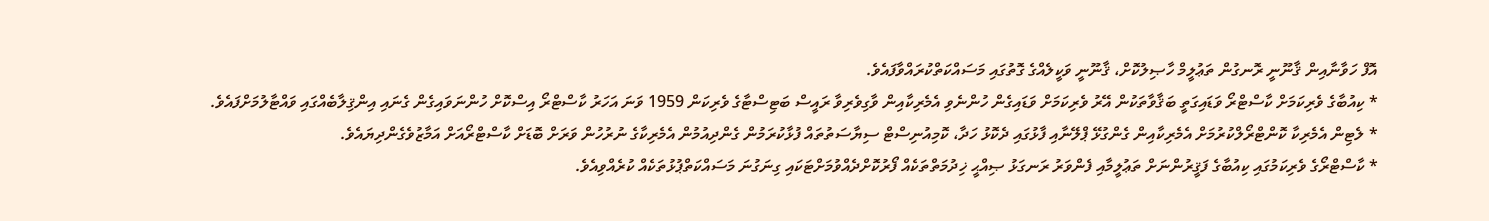އޮފް ހަވާނާއިން ޤާނޫނީ ރޮނގުން ތަޢުލީމް ހާޞިލުކޮށް، ޤާނޫނީ ވަކީލެއްގެ ގޮތުގައި މަސައްކަތްކުރައްވާފައެވެ.
* ކިއުބާގެ ވެރިކަމަށް ކާސްޓްރޯ ވަޑައިގަތީ ބަޤާވާތަކުން އޭރު ވެރިކަމަށް ވަޑައިގެން ހުންނެވި އެމެރިކާއިން ވާގިވެރިވާ ރައީސް ބަޓިސްޓާގެ ވެރިކަން 1959 ވަނަ އަހަރު ކާސްޓްރޯ އިސްކޮށް ހުންނަވައިގެން ގެނައި އިންޤިލާބެއްގައި ވައްޓާލުމަށްފައެވެ.
* ލެޓިން އެމެރިކާ ކޮންޓްރޯލްކުރުމަށް އެމެރިކާއިން ގެންގުޅޭ ޕްލޭނާއި ފާޅުގައި ދެކޮޅު ހަދާ، ކޮމިއުނިސްޓް ސިޔާސަތުތައް ފުޅާކުރަމުން ގެންދިއުމުން އެމެރިކާގެ ނުރުހުން ވަރަށް ބޮޑަށް ކާސްޓްރޯއަށް އަމާޒުވެގެންދިޔައެވެ.
* ކާސްޓްރޯގެ ވެރިކަމުގައި ކިއުބާގެ ފަޤީރުންނަށް ތަޢުލީމާއި ފެންވަރު ރަނގަޅު ޞިއްޙީ ޚިދުމަތްތަކެއް ފޯރުކޮށްދެއްވުމަށްޓަކައި ގިނަގުނަ މަސައްކަތްޕުޅުތަކެއް ކުރެއްވިއެވެ.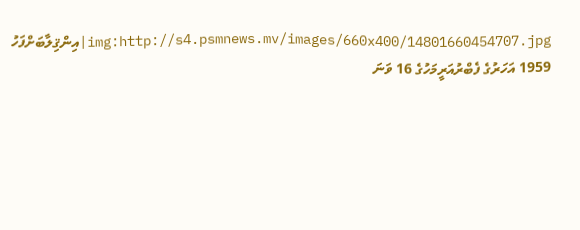img:http://s4.psmnews.mv/images/660x400/14801660454707.jpg|އިންޤިލާބަށްފަހު 1959 އަހަރުގެ ފެބްރުއަރީމަހުގެ 16 ވަނަ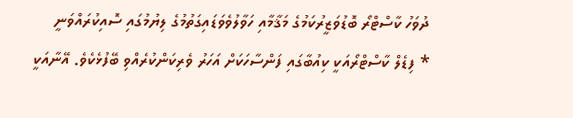ދުވަހު ކާސްޓްރޯ ބޮޑުވަޒީރުކަމުގެ މަޤާމާއި ހަވާލުވެވަޑައިގަތުމުގެ ލިޔުމުގައި ސޮއިކުރައްވަނީ
* ފިޑެލް ކާސްޓްރޯއަކީ ކިއުބާގައި ފަންސާހަކަށް އަހަރު ވެރިކަންކުރެއްވި ބޭފުޅެކެވެ. އޭނާއަކީ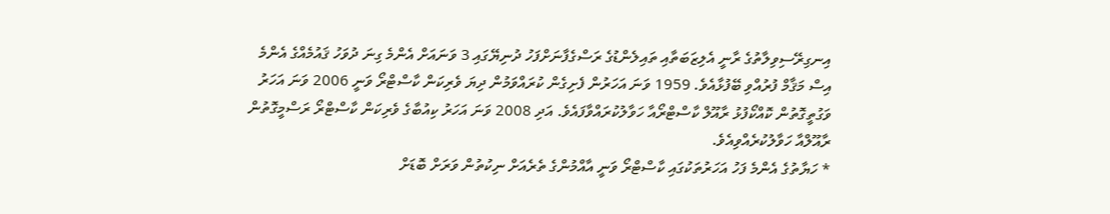އިނގިރޭސިވިލާތުގެ ރާނީ އެލިޒަބަތާއި ތައިލެންޑުގެ ރަސްގެފާނަށްފަހު ދުނިޔޭގައި 3 ވަނައަށް އެންމެ ގިނަ ދުވަހު ޤައުމެއްގެ އެންމެ އިސް މަޤާމް ފުރުއްވި ބޭފުޅާއެވެ. 1959 ވަނަ އަހަރުން ފެށިގެން ކުރައްވަމުން ދިޔަ ވެރިކަން ކާސްޓްރޯ ވަނީ 2006 ވަނަ އަހަރު ވަގުތީގޮތުން ކޮއްކޯފުޅު ރާއޫލް ކާސްޓްރޯއާ ހަވާލުކުރައްވާފައެވެ. އަދި 2008 ވަނަ އަހަރު ކިއުބާގެ ވެރިކަން ކާސްޓްރޯ ރަސްމީގޮތުން ރާއޫލްއާ ހަވާލުކުރެއްވިއެވެ.
* ހަޔާތުގެ އެންމެ ފަހު އަހަރުތަކުގައި ކާސްޓްރޯ ވަނީ އާއްމުންގެ ތެރެއަށް ނިކުތުން ވަރަށް ބޮޑަށް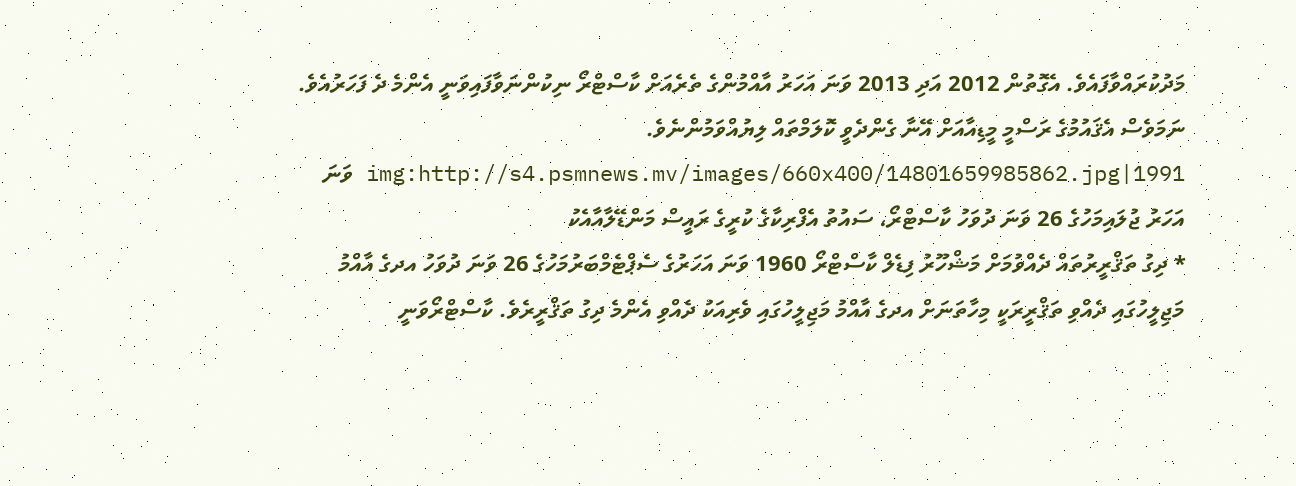މަދުކުރައްވާފައެވެ. އެގޮތުން 2012 އަދި 2013 ވަނަ އަހަރު އާއްމުންގެ ތެރެއަށް ކާސްޓްރޯ ނިކުންނަވާފައިވަނީ އެންމެ ދެ ފަހަރުއެވެ. ނަމަވެސް އެޤައުމުގެ ރަސްމީ މީޑިއާއަށް އޭނާ ގެންދެވީ ކޮލަމްތައް ލިޔުއްވަމުންނެވެ.
img:http://s4.psmnews.mv/images/660x400/14801659985862.jpg|1991 ވަނަ އަހަރު ޖުލައިމަހުގެ 26 ވަނަ ދުވަހު ކާސްޓްރޯ، ސައުތު އެފްރިކާގެ ކުރީގެ ރައީސް މަންޑޭލާއާއެކު
* ދިގު ތަޤްރީރުތައް ދެއްވުމަށް މަޝްހޫރު ފިޑެލް ކާސްޓްރޯ 1960 ވަނަ އަހަރުގެ ސެޕްޓެމްބަރުމަހުގެ 26 ވަނަ ދުވަހު އދގެ އާއްމު މަޖިލީހުގައި ދެއްވި ތަޤްރީރަކީ މިހާތަނަށް އދގެ އާއްމު މަޖިލީހުގައި ވެރިއަކު ދެއްވި އެންމެ ދިގު ތަޤްރީރެވެ. ކާސްޓްރޯވަނީ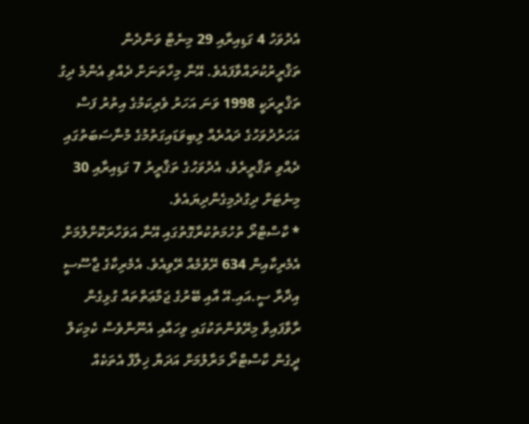އެދުވަހު 4 ގަޑިއިރާއި 29 މިނެޓް ވަންދެން ތަޤްރީރުކުރައްވާފައެވެ. އޭނާ މިހާތަނަށް ދެއްވި އެންމެ ދިގު ތަޤްރީރަކީ 1998 ވަނަ އަހަރު ވެރިކަމުގެ އިތުރު ފަސް އަހަރުދުވަހުގެ ދައުރެއް ލިބިވަޑައިގަތުމުގެ މުނާސަބަތުގައި ދެއްވި ތަޤްރީރެވެ، އެދުވަހުގެ ތަޤްރީރު 7 ގަޑިއިރާއި 30 މިނެޓަށް ދިގުދެމިގެންދިޔައެވެ.
* ކާސްޓްރޯ ތުހުމަތުކުރާގޮތުގައި އޭނާ އަވަހާރަކޮށްލުމަށް އެމެރިކާއިން 634 ރޭވުމެއް ރޭވިއެވެ. އެމެރިކާގެ ޖާސޫސީ އިދާރާ ސީ.އައި.އޭ އާއި ބޭރުގެ ޖަމާޢަތްތައް ގުޅިގެން ރާވާފައިވާ މިރޭވުންތަކުގައި ވިހައާއި އެނޫންވެސް ކެމިކަލް ދީގެން ކާސްޓްރޯ މަރާލުމަށް އަދަޔާ ޚިލާފް އެތަކެއް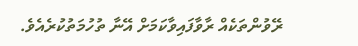ރޭވުންތަކެއް ރާވާފައިވާކަމަށް އޭނާ ތުހުމަތުކުރެއެވެ.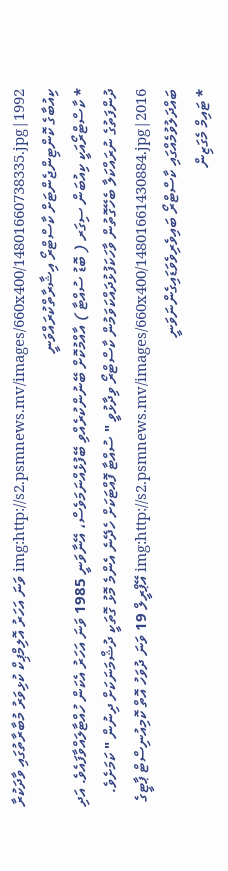img:http://s2.psmnews.mv/images/660x400/14801660738335.jpg|1992 ވަނަ އަހަރު އޮލިމްޕިކް ކުޅިވަރު މުބާރާތުގައި ވާދަކުރާ ކިއުބާގެ ކޮންޓިންޖެންޓަށް ކާސްޓްރޯ އިޝާރާތްކުރައްވަނީ
* ކާސްޓްރޯއަކީ ކިއުބަން ސިގަރ ( ބޮޑު ސުއްޓާ ) އާއްމުކޮށް ބޭނުންކުރެއްވި ބޭފުޅެއްނަމަވެސް، އޭނާވަނީ 1985 ވަނަ އަހަރު އެކަން ހުއްޓާލައްވާފައެވެ. އަދި ދުންފަތުގެ ނުރައްކަލާ ބެހޭގޮތުން ވާހަކަފުޅުދައްކަވަމުން ކާސްޓްރޯ ވިދާޅުވީ " ސުއްޓާ ފޮއްޓަކަށް ހެދޭނެ އެންމެ މޮޅު ގޮތަކީ ދުޝްމަނަކަށް ދިނުން " ކަމަށެވެ.
img:http://s2.psmnews.mv/images/660x400/14801661430884.jpg|2016 އޭޕްރީލް 19 ވަނަ ދުވަހު އޮތް ކޮމިއުނިސްޓް ޕާޓީގެ ބައްދަލުވުމެއްގައި ކާސްޓްރޯ ބައިވެރިވެވަޑައިގެންނަވަނީ
* ޓައިމް މެގަޒިން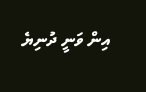އިން ވަނީ ދުނިޔެ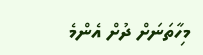މިހާތަނަށް ދުށް އެންމެ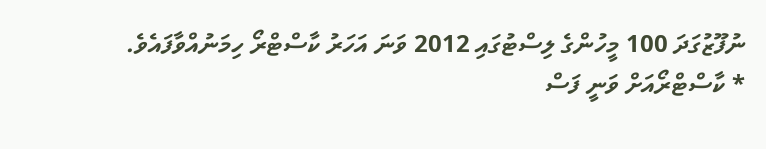ނުފޫޒުގަދަ 100 މީހުންގެ ލިސްޓުގައި 2012 ވަނަ އަހަރު ކާސްޓްރޯ ހިމަނުއްވާފައެވެ.
* ކާސްޓްރޯއަށް ވަނީ ފަސް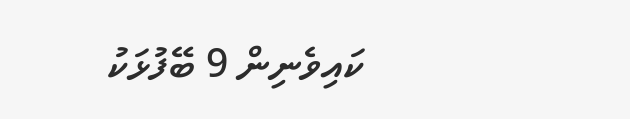ކައިވެނިން 9 ބޭފުޅަކު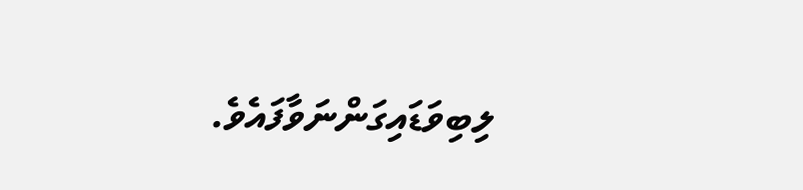ލިބިވަޑައިގަންނަވާފައެވެ.